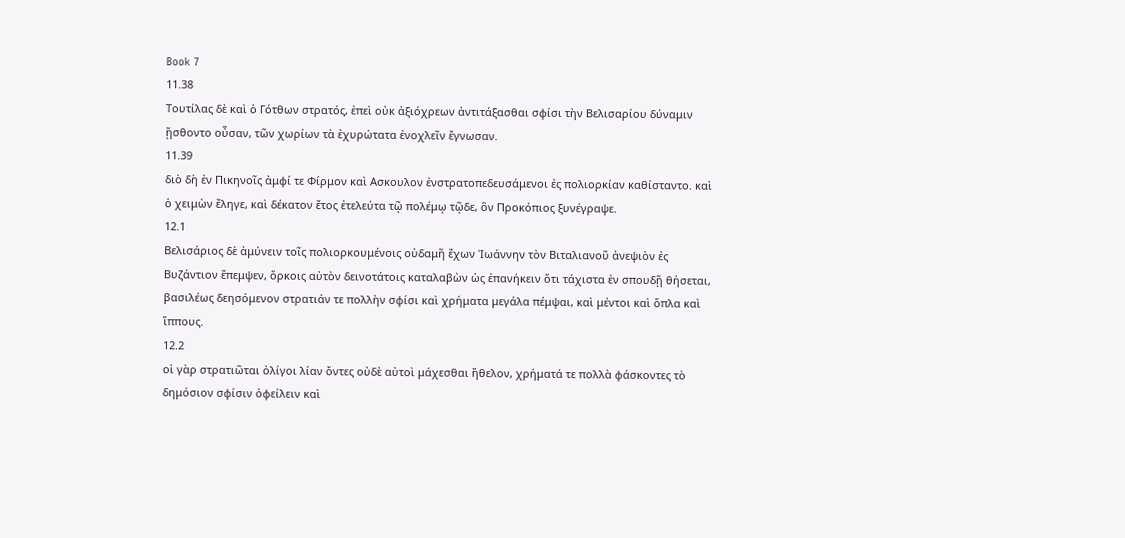Book 7
11.38
Τουτίλας δὲ καὶ ὁ Γότθων στρατός, ἐπεὶ οὐκ ἀξιόχρεων ἀντιτάξασθαι σφίσι τὴν Βελισαρίου δύναμιν ᾔσθοντο οὖσαν, τῶν χωρίων τὰ ἐχυρώτατα ἐνοχλεῖν ἔγνωσαν.
11.39
διὸ δὴ ἐν Πικηνοῖς ἀμφί τε Φίρμον καὶ Ασκουλον ἐνστρατοπεδευσάμενοι ἐς πολιορκίαν καθίσταντο. καὶ ὁ χειμὼν ἔληγε, καὶ δέκατον ἔτος ἐτελεύτα τῷ πολέμῳ τῷδε, ὃν Προκόπιος ξυνέγραψε.
12.1
Βελισάριος δὲ ἀμύνειν τοῖς πολιορκουμένοις οὐδαμῆ ἔχων Ἰωάννην τὸν Βιταλιανοῦ ἀνεψιὸν ἐς Βυζάντιον ἔπεμψεν, ὅρκοις αὐτὸν δεινοτάτοις καταλαβὼν ὡς ἐπανήκειν ὅτι τάχιστα ἐν σπουδῇ θήσεται, βασιλέως δεησόμενον στρατιάν τε πολλὴν σφίσι καὶ χρήματα μεγάλα πέμψαι, καὶ μέντοι καὶ ὅπλα καὶ ἵππους.
12.2
οἱ γὰρ στρατιῶται ὀλίγοι λίαν ὄντες οὐδὲ αὐτοὶ μάχεσθαι ἤθελον, χρήματά τε πολλὰ φάσκοντες τὸ δημόσιον σφίσιν ὀφείλειν καὶ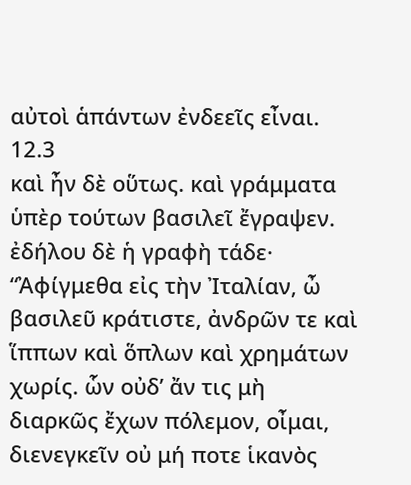αὐτοὶ ἁπάντων ἐνδεεῖς εἶναι.
12.3
καὶ ἦν δὲ οὕτως. καὶ γράμματα ὑπὲρ τούτων βασιλεῖ ἔγραψεν. ἐδήλου δὲ ἡ γραφὴ τάδε· “Ἀφίγμεθα εἰς τὴν Ἰταλίαν, ὦ βασιλεῦ κράτιστε, ἀνδρῶν τε καὶ ἵππων καὶ ὅπλων καὶ χρημάτων χωρίς. ὧν οὐδ’ ἄν τις μὴ διαρκῶς ἔχων πόλεμον, οἶμαι, διενεγκεῖν οὐ μή ποτε ἱκανὸς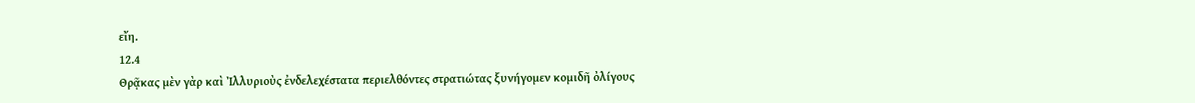εἴη.
12.4
Θρᾷκας μὲν γὰρ καὶ Ἰλλυριοὺς ἐνδελεχέστατα περιελθόντες στρατιώτας ξυνήγομεν κομιδῆ ὀλίγους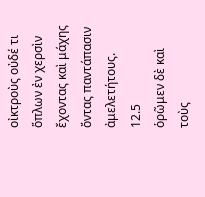οἰκτροὺς οὐδέ τι ὅπλων ἐν χερσὶν ἔχοντας καὶ μάχης ὄντας παντάπασιν ἀμελετήτους.
12.5
ὁρῶμεν δὲ καὶ τοὺς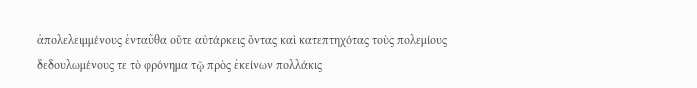ἀπολελειμμένους ἐνταῦθα οὔτε αὐτάρκεις ὄντας καὶ κατεπτηχότας τοὺς πολεμίους δεδουλωμένους τε τὸ φρόνημα τῷ πρὸς ἐκείνων πολλάκις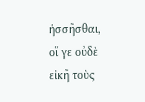ἡσσῆσθαι, οἵ γε οὐδὲ εἰκῆ τοὺς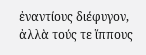ἐναντίους διέφυγον, ἀλλὰ τούς τε ἵππους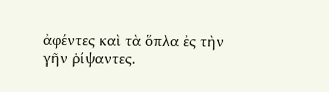ἀφέντες καὶ τὰ ὅπλα ἐς τὴν γῆν ῥίψαντες.